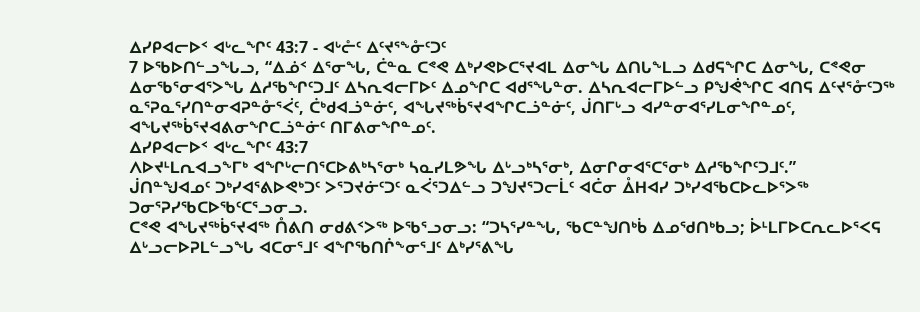ᐃᓯᑭᐊᓕᐅᑉ ᐊᒡᓚᖏᑦ 43:7 - ᐊᒡᓔᑦ ᐃᑦᔪᕐᖕᓁᑦᑐᑦ
7 ᐅᖃᐅᑎᓪᓗᖓᓗ, “ᐃᓅᑉ ᐃᕐᓂᖓ, ᑖᓐᓇ ᑕᕝᕙ ᐃᒃᓯᕙᐅᑕᕐᔪᐊᒪ ᐃᓂᖓ ᐃᑎᒐᖕᒪᓗ ᐃᑯᕋᖏᑕ ᐃᓂᖓ, ᑕᕝᕙᓂ ᐃᓂᖃᕐᓂᐊᕐᐳᖓ ᐃᓱᖃᖏᑦᑐᒧᑦ ᐃᓴᕆᐊᓕᒥᐅᑦ ᐃᓄᖏᑕ ᐊᑯᕐᖓᓐᓂ. ᐃᓴᕆᐊᓕᒥᐅᓪᓗ ᑭᖑᕚᖏᑕ ᐊᑎᕋ ᐃᑦᔪᕐᓁᑦᑐᖅ ᓇᕐᕈᓇᕐᓯᑎᓐᓂᐊᕈᓐᓁᕐᐹᑦ, ᑖᒃᑯᐊᓘᓐᓃᑦ, ᐊᖓᔪᖅᑳᕐᔪᐊᖏᑕᓘᓐᓃᑦ, ᒎᑎᒥᒡᓗ ᐊᓯᓐᓂᐊᕐᓯᒪᓂᖏᓐᓄᑦ, ᐊᖓᔪᖅᑳᕐᔪᐊᕕᓂᖏᑕᓘᓐᓃᑦ ᑎᒥᕕᓂᖏᓐᓄᑦ.
ᐃᓯᑭᐊᓕᐅᑉ ᐊᒡᓚᖏᑦ 43:7
ᐱᐅᔪᒻᒪᕆᐊᓗᖕᒥᒃ ᐊᖏᒡᓕᑎᕐᑕᐅᕕᒃᓴᕐᓂᒃ ᓴᓇᓯᒪᕗᖓ ᐃᒡᓗᒃᓴᕐᓂᒃ, ᐃᓂᒋᓂᐊᕐᑕᕐᓂᒃ ᐃᓱᖃᖏᑦᑐᒧᑦ.”
ᒎᑎᓐᖑᐊᓄᑦ ᑐᒃᓯᐊᕐᕕᐅᕙᒃᑐᑦ ᐳᕐᑐᔪᓃᑦᑐᑦ ᓇᐹᕐᑐᐃᓪᓗ ᑐᖑᔪᕐᑐᓕᒫᑦ ᐊᑖᓂ ᐂᕼᐊᓯ ᑐᒃᓯᐊᖃᑕᐅᓚᐅᕐᐳᖅ ᑐᓂᕐᕈᓯᖃᑕᐅᖃᑦᑕᕐᓗᓂᓗ.
ᑕᕝᕙ ᐊᖓᔪᖅᑳᕐᔪᐊᖅ ᑍᕕᑎ ᓂᑯᕕᑉᐳᖅ ᐅᖃᕐᓗᓂᓗ: “ᑐᓴᕐᓯᓐᖓ, ᖃᑕᓐᖑᑎᒃᑳ ᐃᓄᖁᑎᒃᑲᓗ; ᐆᒻᒪᒥᐅᑕᕆᓚᐅᕐᐸᕋ ᐃᒡᓗᓕᐅᕈᒪᓪᓗᖓ ᐊᑕᓂᕐᒧᑦ ᐊᖏᖃᑎᒌᖕᓂᕐᒧᑦ ᐃᒃᓯᕐᕕᖓ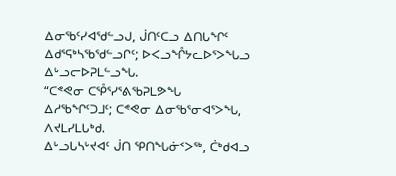ᐃᓂᖃᑦᓯᐊᖁᓪᓗᒍ, ᒎᑎᑦᑕᓗ ᐃᑎᒐᖏᑦ ᐃᑯᕐᕋᒃᓴᖃᖁᓪᓗᒋᑦ; ᐅᐸᓗᖎᔭᓚᐅᕐᐳᖓᓗ ᐃᒡᓗᓕᐅᕈᒪᓪᓗᖓ.
“ᑕᕝᕙᓂ ᑕᕾᕐᓯᕐᕕᖃᕈᒪᕗᖓ ᐃᓱᖃᖏᑦᑐᒧᑦ; ᑕᕝᕙᓂ ᐃᓂᖃᕐᓂᐊᕐᐳᖓ, ᐱᔪᒪᓯᒪᒐᒃᑯ.
ᐃᒡᓗᒐᓴᒡᔪᐊᑦ ᒎᑎ ᕿᑎᖓᓃᑉᐳᖅ, ᑖᒃᑯᐊᓗ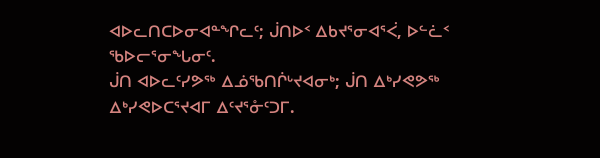ᐊᐅᓚᑎᑕᐅᓂᐊᓐᖏᓚᑦ; ᒎᑎᐅᑉ ᐃᑲᔪᕐᓂᐊᕐᐹ, ᐅᓪᓛᑉ ᖃᐅᓕᕐᓂᖓᓂᑦ.
ᒎᑎ ᐊᐅᓚᑦᓯᕗᖅ ᐃᓅᖃᑎᒌᒡᔪᐊᓂᒃ; ᒎᑎ ᐃᒃᓯᕙᕗᖅ ᐃᒃᓯᕙᐅᑕᕐᔪᐊᒥ ᐃᑦᔪᕐᓁᑦᑐᒥ.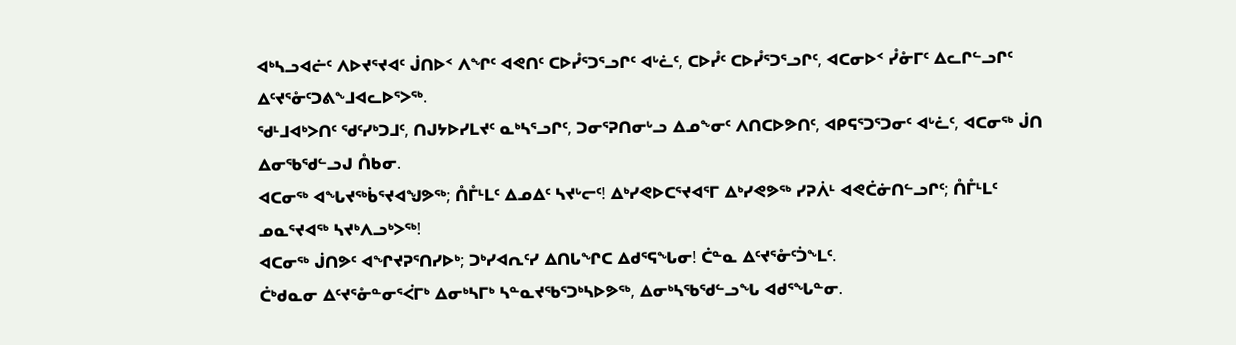ᐊᒃᓴᓗᐊᓖᑦ ᐱᐅᔪᕐᔪᐊᑦ ᒎᑎᐅᑉ ᐱᖏᑦ ᐊᕙᑎᑦ ᑕᐅᓮᕐᑐᕐᓗᒋᑦ ᐊᒡᓛᑦ, ᑕᐅᓮᑦ ᑕᐅᓮᕐᑐᕐᓗᒋᑦ, ᐊᑕᓂᐅᑉ ᓮᓁᒥᑦ ᐃᓚᒋᓪᓗᒋᑦ ᐃᑦᔪᕐᓁᑦᑐᕕᖕᒧᐊᓚᐅᕐᐳᖅ.
ᖁᒻᒧᐊᒃᐳᑎᑦ ᖁᑦᓯᒃᑐᒧᑦ, ᑎᒍᔭᐅᓯᒪᔪᑦ ᓇᒃᓴᕐᓗᒋᑦ, ᑐᓂᕐᕈᑎᓂᒡᓗ ᐃᓄᖕᓂᑦ ᐱᑎᑕᐅᕗᑎᑦ, ᐊᑭᕋᕐᑐᕐᑐᓂᑦ ᐊᒡᓛᑦ, ᐊᑕᓂᖅ ᒎᑎ ᐃᓂᖃᖁᓪᓗᒍ ᑍᑲᓂ.
ᐊᑕᓂᖅ ᐊᖓᔪᖅᑳᕐᔪᐊᖑᕗᖅ; ᑍᒤᒻᒪᑦ ᐃᓄᐃᑦ ᓴᔪᒡᓕᑦ! ᐃᒃᓯᕙᐅᑕᕐᔪᐊᕐᒥ ᐃᒃᓯᕙᕗᖅ ᓯᕈᐲᒻ ᐊᕙᑖᓃᑎᓪᓗᒋᑦ; ᑍᒤᒻᒪᑦ ᓄᓇᕐᔪᐊᖅ ᓴᔪᒃᐱᓗᒃᐳᖅ!
ᐊᑕᓂᖅ ᒎᑎᕗᑦ ᐊᖏᔪᕈᕐᑎᓯᐅᒃ; ᑐᒃᓯᐊᕆᑦᓯ ᐃᑎᒐᖏᑕ ᐃᑯᕐᕋᖓᓂ! ᑖᓐᓇ ᐃᑦᔪᕐᓁᑦᑑᖕᒪᑦ.
ᑖᒃᑯᓇᓂ ᐃᑦᔪᕐᓁᓐᓂᕐᐹᒥᒃ ᐃᓂᒃᓴᒥᒃ ᓴᓐᓇᔪᖃᕐᑐᒃᓴᐅᕗᖅ, ᐃᓂᒃᓴᖃᖁᓪᓗᖓ ᐊᑯᕐᖓᓐᓂ.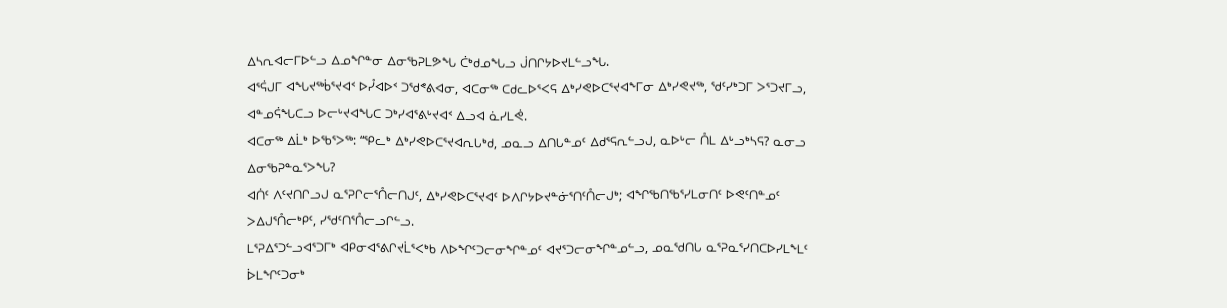ᐃᓴᕆᐊᓕᒥᐅᓪᓗ ᐃᓄᖏᓐᓂ ᐃᓂᖃᕈᒪᕗᖓ ᑖᒃᑯᓄᖓᓗ ᒎᑎᒋᔭᐅᔪᒪᓪᓗᖓ.
ᐊᕐᕌᒍᒥ ᐊᖓᔪᖅᑳᕐᔪᐊᑉ ᐅᓮᐊᐅᑉ ᑐᖁᕝᕕᐊᓂ, ᐊᑕᓂᖅ ᑕᑯᓚᐅᕐᐸᕋ ᐃᒃᓯᕙᐅᑕᕐᔪᐊᖕᒥᓂ ᐃᒃᓯᕙᔪᖅ, ᖁᑦᓯᒃᑐᒥ ᐳᕐᑐᔪᒥᓗ, ᐊᓐᓄᕌᖓᑕᓗ ᐅᓕᒡᔪᐊᖓᑕ ᑐᒃᓯᐊᕐᕕᒡᔪᐊᑉ ᐃᓗᐊ ᓈᓯᒪᕚ.
ᐊᑕᓂᖅ ᐃᒫᒃ ᐅᖃᕐᐳᖅ: “ᕿᓚᒃ ᐃᒃᓯᕙᐅᑕᕐᔪᐊᕆᒐᒃᑯ, ᓄᓇᓗ ᐃᑎᒐᓐᓄᑦ ᐃᑯᕐᕋᕆᓪᓗᒍ, ᓇᐅᒡᓕ ᑍᒪ ᐃᒡᓗᒃᓴᕋ? ᓇᓂᓗ ᐃᓂᖃᕈᓐᓇᕐᐳᖓ?
ᐊᑏᑦ ᐱᑦᔪᑎᒋᓗᒍ ᓇᕐᕈᒋᓕᕐᑍᓕᑎᒍᑦ, ᐃᒃᓯᕙᐅᑕᕐᔪᐊᑦ ᐅᐱᒋᔭᐅᔪᓐᓃᕐᑎᑦᑍᓕᒍᒃ; ᐊᖏᖃᑎᖃᕐᓯᒪᓂᑎᑦ ᐅᕙᑦᑎᓐᓄᑦ ᐳᐃᒍᕐᑍᓕᒃᑭᑦ, ᓯᖁᑦᑎᕐᑍᓕᓗᒋᓪᓗ.
ᒪᕐᕈᐃᕐᑐᓪᓗᐊᕐᑐᒥᒃ ᐊᑭᓂᐊᕐᕕᒋᔪᒫᕐᐸᒃᑲ ᐱᐅᖏᑦᑐᓕᓂᖏᓐᓄᑦ ᐊᔪᕐᑐᓕᓂᖏᓐᓄᓪᓗ, ᓄᓇᖁᑎᒐ ᓇᕐᕈᓇᕐᓯᑎᑕᐅᓯᒪᖕᒪᑦ ᐆᒪᖏᑦᑐᓂᒃ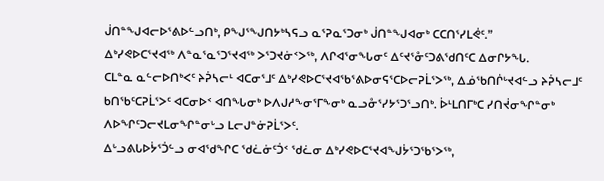ᒎᑎᓐᖑᐊᓕᐅᕐᕕᐅᓪᓗᑎᒃ, ᑭᖑᕐᖑᑎᔭᒃᓴᕋᓗ ᓇᕐᕈᓇᕐᑐᓂᒃ ᒎᑎᓐᖑᐊᓂᒃ ᑕᑕᑎᕐᓯᒪᕚᑦ.”
ᐃᒃᓯᕙᐅᑕᕐᔪᐊᖅ ᐱᓐᓇᕐᓇᕐᑐᕐᔪᐊᖅ ᐳᕐᑐᔪᓃᑉᐳᖅ, ᐱᒋᐊᕐᓂᖓᓂᑦ ᐃᑦᔪᕐᓁᑦᑐᕕᖁᑎᑦᑕ ᐃᓂᒋᔭᖓ.
ᑕᒪᓐᓇ ᓇᓪᓕᐅᑎᒃᐸᑦ ᔨᕉᓴᓕᒻ ᐊᑕᓂᕐᒧᑦ ᐃᒃᓯᕙᐅᑕᕐᔪᐊᖃᕐᕕᐅᓂᕋᕐᑕᐅᓕᕈᒫᕐᐳᖅ, ᐃᓅᖃᑎᒌᒡᔪᐊᓪᓗ ᔨᕉᓴᓕᒧᑦ ᑲᑎᖃᑦᑕᕈᒫᕐᐳᑦ ᐊᑕᓂᐅᑉ ᐊᑎᖓᓂᒃ ᐅᐱᒍᓱᖕᓂᕐᒥᖕᓂᒃ ᓇᓗᓁᕐᓯᔭᕐᑐᕐᓗᑎᒃ. ᐆᒻᒪᑎᒥᒃᑕ ᓯᑎᔫᓂᖏᓐᓂᒃ ᐱᐅᖏᑦᑐᓕᔪᒪᓂᖏᓐᓂᒡᓗ ᒪᓕᒍᓐᓃᕈᒫᕐᐳᑦ.
ᐃᒡᓗᕕᒐᐅᔮᕐᑑᓪᓗ ᓂᐊᖁᖏᑕ ᖁᓛᓃᑦᑑᑉ ᖁᓛᓂ ᐃᒃᓯᕙᐅᑕᕐᔪᐊᖑᔮᕐᑐᖃᕐᐳᖅ,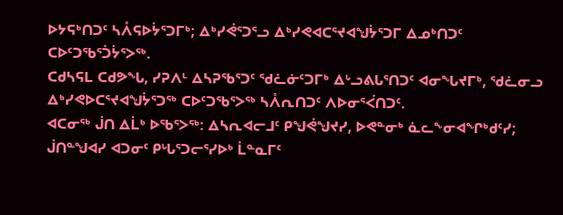ᐅᔭᕋᒃᑎᑐᑦ ᓴᐰᕋᐅᔮᕐᑐᒥᒃ; ᐃᒃᓯᕚᕐᑐᕐᓗ ᐃᒃᓯᕙᐊᑕᕐᔪᐊᖑᔮᕐᑐᒥ ᐃᓄᒃᑎᑐᑦ ᑕᐅᑦᑐᖃᕐᑑᔮᕐᐳᖅ.
ᑕᑯᓴᕋᒪ ᑕᑯᕗᖓ, ᓯᕈᐱᒻ ᐃᓴᕈᖃᕐᑐᑦ ᖁᓛᓃᑦᑐᒥᒃ ᐃᒡᓗᕕᒐᕐᑎᑐᑦ ᐊᓂᖓᔪᒥᒃ, ᖁᓛᓂᓗ ᐃᒃᓯᕙᐅᑕᕐᔪᐊᖑᔮᕐᑐᖅ ᑕᐅᑦᑐᖃᕐᐳᖅ ᓴᐰᕆᑎᑐᑦ ᐱᐅᓂᕐᐹᑎᑐᑦ.
ᐊᑕᓂᖅ ᒎᑎ ᐃᒫᒃ ᐅᖃᕐᐳᖅ: ᐃᓴᕆᐊᓕᒧᑦ ᑭᖑᕚᖑᔪᓯ, ᐅᕙᓐᓂᒃ ᓈᓚᖕᓂᐊᖏᒃᑯᑦᓯ; ᒎᑎᓐᖑᐊᓯ ᐊᑐᓂᑦ ᑭᒡᒐᕐᑐᓕᕐᓯᐅᒃ ᒫᓐᓇᒥᑦ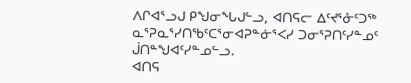ᐱᒋᐊᕐᓗᒍ ᑭᖑᓂᖓᒍᓪᓗ, ᐊᑎᕋᓕ ᐃᑦᔪᕐᓁᑦᑐᖅ ᓇᕐᕈᓇᕐᓯᑎᖃᑦᑕᕐᓂᐊᕈᓐᓃᕐᐸᓯ ᑐᓂᕐᕈᑎᑦᓯᓐᓄᑦ ᒎᑎᓐᖑᐊᑦᓯᓐᓄᓪᓗ.
ᐊᑎᕋ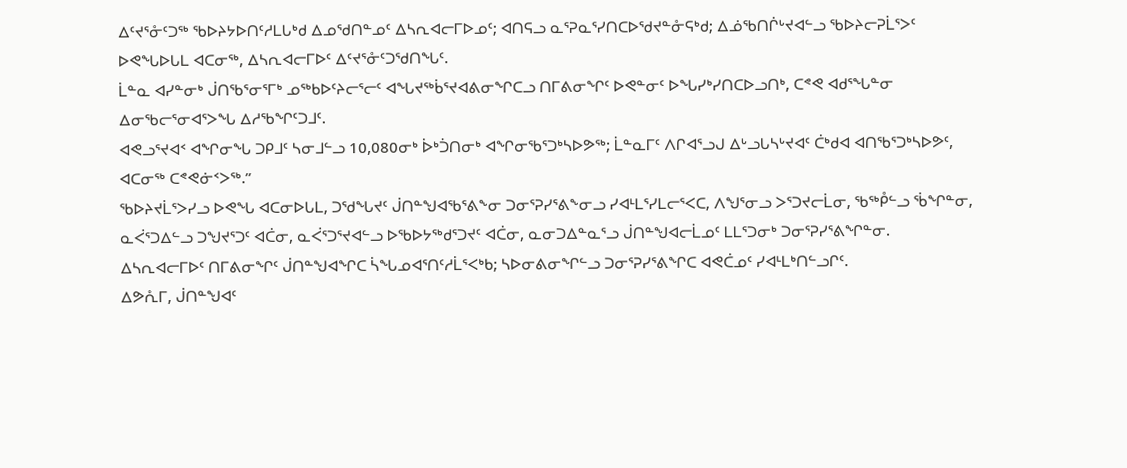ᐃᑦᔪᕐᓁᑦᑐᖅ ᖃᐅᔨᔭᐅᑎᑦᓱᒪᒐᒃᑯ ᐃᓄᖁᑎᓐᓄᑦ ᐃᓴᕆᐊᓕᒥᐅᓄᑦ; ᐊᑎᕋᓗ ᓇᕐᕈᓇᕐᓯᑎᑕᐅᖁᔪᓐᓁᕋᒃᑯ; ᐃᓅᖃᑎᒌᒡᔪᐊᓪᓗ ᖃᐅᔨᓕᕈᒫᕐᐳᑦ ᐅᕙᖓᐅᒐᒪ ᐊᑕᓂᖅ, ᐃᓴᕆᐊᓕᒥᐅᑦ ᐃᑦᔪᕐᓁᑦᑐᖁᑎᖓᑦ.
ᒫᓐᓇ ᐊᓯᓐᓂᒃ ᒎᑎᖃᕐᓂᕐᒥᒃ ᓄᖅᑲᐅᑦᔨᓕᕐᓕᑦ ᐊᖓᔪᖅᑳᕐᔪᐊᕕᓂᖏᑕᓗ ᑎᒥᕕᓂᖏᑦ ᐅᕙᓐᓂᑦ ᐅᖓᓯᒃᓯᑎᑕᐅᓗᑎᒃ, ᑕᕝᕙ ᐊᑯᕐᖓᓐᓂ ᐃᓂᖃᓕᕐᓂᐊᕐᐳᖓ ᐃᓱᖃᖏᑦᑐᒧᑦ.
ᐊᕙᓗᕐᔪᐊᑉ ᐊᖏᓂᖓ ᑐᑭᒧᑦ ᓴᓂᒧᓪᓗ 10,080ᓂᒃ ᐆᒃᑑᑎᓂᒃ ᐊᖏᓂᖃᕐᑐᒃᓴᐅᕗᖅ; ᒫᓐᓇᒥᑦ ᐱᒋᐊᕐᓗᒍ ᐃᒡᓗᒐᓴᒡᔪᐊᑦ ᑖᒃᑯᐊ ᐊᑎᖃᕐᑐᒃᓴᐅᕗᑦ, ᐊᑕᓂᖅ ᑕᕝᕙᓃᑉᐳᖅ.”
ᖃᐅᔨᔪᒫᕐᐳᓯᓗ ᐅᕙᖓ ᐊᑕᓂᐅᒐᒪ, ᑐᖁᖓᔪᑦ ᒎᑎᓐᖑᐊᖃᕐᕕᖕᓂ ᑐᓂᕐᕈᓯᕐᕕᖕᓂᓗ ᓯᐊᒻᒪᕐᓯᒪᓕᕐᐸᑕ, ᐱᖑᕐᓂᓗ ᐳᕐᑐᔪᓕᒫᓂ, ᖃᖅᑬᓪᓗ ᖄᖏᓐᓂ, ᓇᐹᕐᑐᐃᓪᓗ ᑐᖑᔪᕐᑐᑦ ᐊᑖᓂ, ᓇᐹᕐᑐᕐᔪᐊᓪᓗ ᐅᖃᐅᔭᖅᑯᕐᑐᔪᑦ ᐊᑖᓂ, ᓇᓂᑐᐃᓐᓇᕐᓗ ᒎᑎᓐᖑᐊᓕᒫᓄᑦ ᒪᒪᕐᑐᓂᒃ ᑐᓂᕐᕈᓯᕐᕕᖏᓐᓂ.
ᐃᓴᕆᐊᓕᒥᐅᑦ ᑎᒥᕕᓂᖏᑦ ᒎᑎᓐᖑᐊᖏᑕ ᓵᖓᓄᐊᕐᑎᑦᓱᒫᕐᐸᒃᑲ; ᓴᐅᓂᕕᓂᖏᓪᓗ ᑐᓂᕐᕈᓯᕐᕕᖏᑕ ᐊᕙᑖᓄᑦ ᓯᐊᒻᒪᒃᑎᓪᓗᒋᑦ.
ᐃᕗᕅᒥ, ᒎᑎᓐᖑᐊᑦ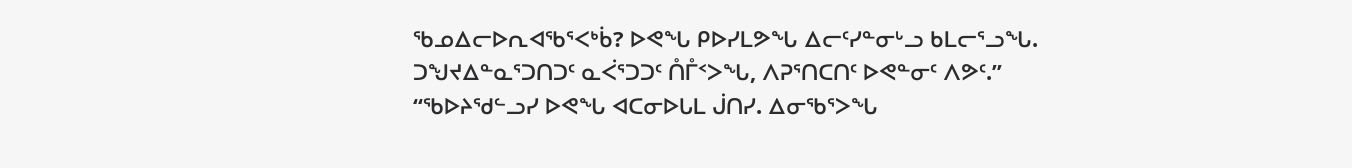ᖃᓄᐃᓕᐅᕆᐊᖃᕐᐸᒃᑳ? ᐅᕙᖓ ᑭᐅᓯᒪᕗᖓ ᐃᓕᑦᓯᓐᓂᒡᓗ ᑲᒪᓕᕐᓗᖓ. ᑐᖑᔪᐃᓐᓇᕐᑐᑎᑐᑦ ᓇᐹᕐᑐᑐᑦ ᑍᒤᑉᐳᖓ, ᐱᕈᕐᑎᑕᑎᑦ ᐅᕙᓐᓂᑦ ᐱᕗᑦ.”
“ᖃᐅᔨᖁᓪᓗᓯ ᐅᕙᖓ ᐊᑕᓂᐅᒐᒪ ᒎᑎᓯ. ᐃᓂᖃᕐᐳᖓ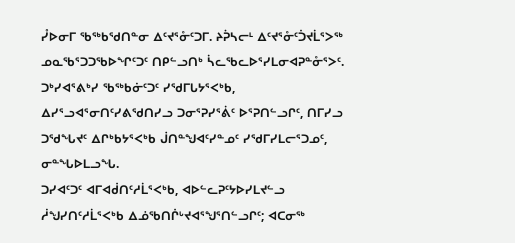ᓮᐅᓂᒥ ᖃᖅᑲᖁᑎᓐᓂ ᐃᑦᔪᕐᓁᑦᑐᒥ. ᔨᕉᓴᓕᒻ ᐃᑦᔪᕐᓁᑦᑑᔪᒫᕐᐳᖅ ᓄᓇᖃᕐᑐᑐᖃᐅᖏᑦᑐᑦ ᑎᑭᓪᓗᑎᒃ ᓵᓚᖃᓚᐅᕐᓯᒪᓂᐊᕈᓐᓁᕐᐳᑦ.
ᑐᒃᓯᐊᕐᕕᒃᓯ ᖃᖅᑲᓃᑦᑐᑦ ᓯᖁᒥᒐᔭᕐᐸᒃᑲ, ᐃᓯᕐᓗᐊᕐᓂᑎᑦᓯᕕᖁᑎᓯᓗ ᑐᓂᕐᕈᓯᕐᕖᑦ ᐅᕐᕈᑎᓪᓗᒋᑦ, ᑎᒥᓯᓗ ᑐᖁᖓᔪᑦ ᐃᒋᒃᑲᔭᕐᐸᒃᑲ ᒎᑎᓐᖑᐊᑦᓯᓐᓄᑦ ᓯᖁᒥᓯᒪᓕᕐᑐᓄᑦ, ᓂᓐᖓᐅᒪᓗᖓ.
ᑐᓯᐊᑦᑐᑦ ᐊᒥᐊᑰᑎᑦᓱᒫᕐᐸᒃᑲ, ᐊᐅᓪᓚᕈᑦᔭᐅᓯᒪᔪᓪᓗ ᓲᖑᓯᑎᑦᓱᒫᕐᐸᒃᑲ ᐃᓅᖃᑎᒌᒡᔪᐊᕐᖑᕐᑎᓪᓗᒋᑦ; ᐊᑕᓂᖅ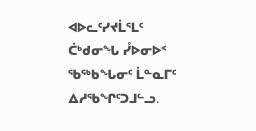ᐊᐅᓚᑦᓯᔪᒫᕐᒪᑦ ᑖᒃᑯᓂᖓ ᓮᐅᓂᐅᑉ ᖃᖅᑲᖓᓂᑦ ᒫᓐᓇᒥᑦ ᐃᓱᖃᖏᑦᑐᒧᓪᓗ.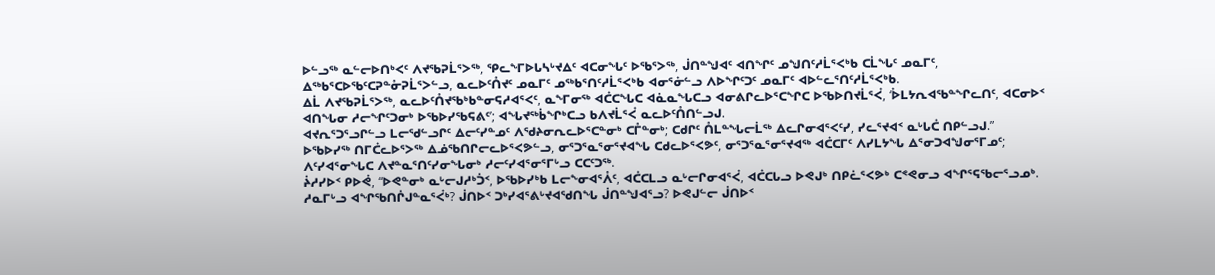ᐅᓪᓗᖅ ᓇᓪᓕᐅᑎᒃᐸᑦ ᐱᔪᖃᕈᒫᕐᐳᖅ, ᕿᓚᖕᒥᐅᒐᓴᒡᔪᐃᑦ ᐊᑕᓂᖓᑦ ᐅᖃᕐᐳᖅ, ᒎᑎᓐᖑᐊᑦ ᐊᑎᖏᑦ ᓄᖑᑎᑦᓱᒫᕐᐸᒃᑲ ᑕᒫᖓᑦ ᓄᓇᒥᑦ, ᐃᖅᑲᕐᑕᐅᖃᑦᑕᕈᓐᓁᕈᒫᕐᐳᓪᓗ, ᓇᓚᐅᑦᑍᔪᑦ ᓄᓇᒥᑦ ᓄᖅᑲᕐᑎᑦᓱᒫᕐᐸᒃᑲ ᐊᓂᕐᓃᓪᓗ ᐱᐅᖏᑦᑐᑦ ᓄᓇᒥᑦ ᐊᐅᓪᓚᕐᑎᑦᓱᒫᕐᐸᒃᑲ.
ᐃᒫ ᐱᔪᖃᕈᒫᕐᐳᖅ, ᓇᓚᐅᑦᑍᔪᖃᒃᑲᓐᓂᕋᓱᐊᕐᐸᑦ, ᓇᖕᒥᓂᖅ ᐊᑖᑕᖓᑕ ᐊᓈᓇᖓᑕᓗ ᐊᓂᕕᒋᓚᐅᕐᑕᖏᑕ ᐅᖃᐅᑎᔪᒫᕐᐹ, ‘ᐆᒪᔭᕆᐊᖃᓐᖏᓚᑎᑦ, ᐊᑕᓂᐅᑉ ᐊᑎᖓᓂ ᓱᓕᖏᑦᑐᓂᒃ ᐅᖃᐅᓯᖃᕋᕕᑦ’; ᐊᖓᔪᖅᑳᖏᒃᑕᓗ ᑲᐱᔪᒫᕐᐹ ᓇᓚᐅᑦᑍᑎᓪᓗᒍ.
ᐊᔪᕆᕐᑐᕐᓗᒋᓪᓗ ᒪᓕᖁᓪᓗᒋᑦ ᐃᓕᑦᓯᓐᓄᑦ ᐱᖁᔨᓂᕆᓚᐅᕐᑕᓐᓂᒃ ᑕᒤᓐᓂᒃ; ᑕᑯᒋᑦ ᑍᒪᓐᖓᓕᒫᖅ ᐃᓚᒋᓂᐊᕐᐸᑦᓯ, ᓯᓚᕐᔪᐊᑉ ᓇᒡᒐᑖ ᑎᑭᓪᓗᒍ.”
ᐅᖃᐅᓯᖅ ᑎᒥᑖᓚᐅᕐᐳᖅ ᐃᓅᖃᑎᒋᓕᓚᐅᕐᐸᕗᓪᓗ, ᓂᕐᑐᕐᓇᕐᓂᕐᔪᐊᖓ ᑕᑯᓚᐅᕐᐸᕗᑦ, ᓂᕐᑐᕐᓇᕐᓂᕐᔪᐊᖅ ᐊᑖᑕᒥᑦ ᐱᓯᒪᔭᖓ ᐃᕐᓂᑐᐊᖑᓂᕐᒥᓄᑦ; ᐱᑦᓯᐊᕐᓂᖓᑕ ᐱᔪᓐᓇᕐᑎᑦᓯᓂᖓᓂᒃ ᓱᓕᑦᓯᐊᕐᓂᕐᒥᒡᓗ ᑕᑕᑦᑐᖅ.
ᔩᓱᓯᐅᑉ ᑭᐅᕚ, “ᐅᕙᓐᓂᒃ ᓇᒡᓕᒍᓱᒃᑑᑉ, ᐅᖃᐅᓯᒃᑲ ᒪᓕᖕᓂᐊᕐᐰᑦ, ᐊᑖᑕᒪᓗ ᓇᒡᓕᒋᓂᐊᕐᐹ, ᐊᑖᑕᒐᓗ ᐅᕙᒍᒃ ᑎᑭᓛᕐᐸᕗᒃ ᑕᕝᕙᓂᓗ ᐊᖏᕐᕋᖃᓕᕐᓗᓄᒃ.
ᓱᓇᒥᒡᓗ ᐊᖏᖃᑎᒌᒍᓐᓇᕐᐹᒃ? ᒎᑎᐅᑉ ᑐᒃᓯᐊᕐᕕᒡᔪᐊᖁᑎᖓ ᒎᑎᓐᖑᐊᕐᓗ? ᐅᕙᒍᓪᓕ ᒎᑎᐅᑉ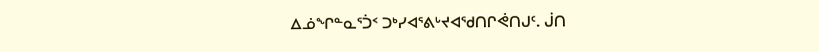ᐃᓅᖏᓐᓇᕐᑑᑉ ᑐᒃᓯᐊᕐᕕᒡᔪᐊᖁᑎᒋᕚᑎᒍᑦ. ᒎᑎ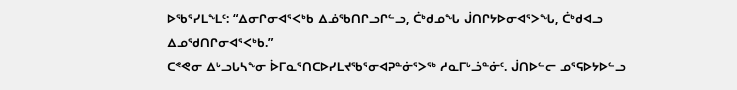ᐅᖃᕐᓯᒪᖕᒪᑦ: “ᐃᓂᒋᓂᐊᕐᐸᒃᑲ ᐃᓅᖃᑎᒋᓗᒋᓪᓗ, ᑖᒃᑯᓄᖓ ᒎᑎᒋᔭᐅᓂᐊᕐᐳᖓ, ᑖᒃᑯᐊᓗ ᐃᓄᖁᑎᒋᓂᐊᕐᐸᒃᑲ.”
ᑕᕝᕙᓂ ᐃᒡᓗᒐᓴᖕᓂ ᐆᒥᓇᕐᑎᑕᐅᓯᒪᔪᖃᕐᓂᐊᕈᓐᓃᕐᐳᖅ ᓱᓇᒥᒡᓘᓐᓃᑦ. ᒎᑎᐅᓪᓕ ᓄᕐᕋᐅᔭᐅᓪᓗ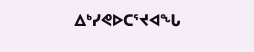ᐃᒃᓯᕙᐅᑕᕐᔪᐊᖓ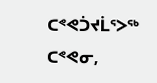ᑕᕝᕙᑑᔪᒫᕐᐳᖅ ᑕᕝᕙᓂ,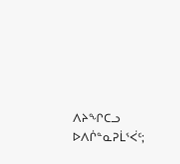ᐱᔨᖏᑕᓗ ᐅᐱᒌᓐᓇᕈᒫᕐᐹᑦ;